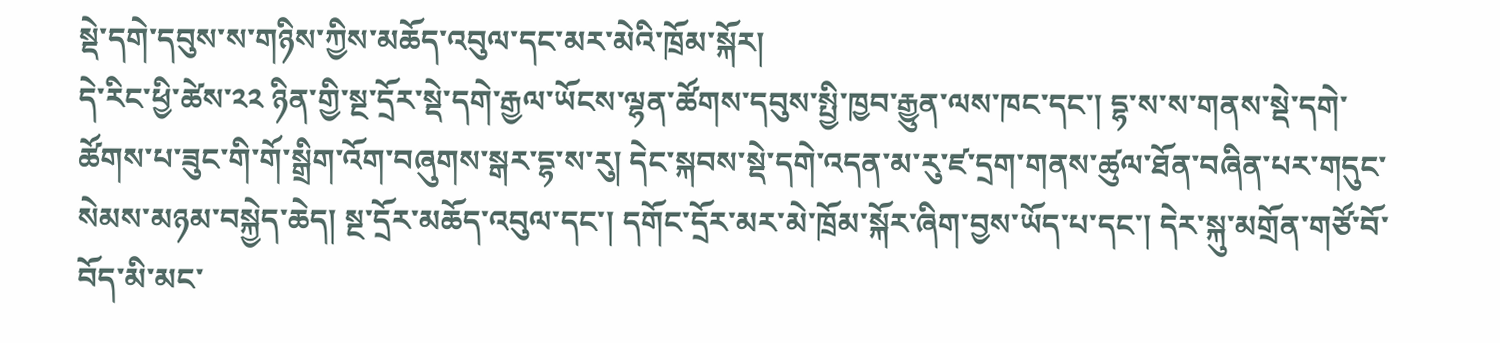སྡེ་དགེ་དབུས་ས་གཉིས་ཀྱིས་མཆོད་འབུལ་དང་མར་མེའི་ཁྲོམ་སྐོར།
དེ་རིང་ཕྱི་ཚེས་༢༢ ཉིན་གྱི་སྔ་དྲོར་སྡེ་དགེ་རྒྱལ་ཡོངས་ལྷན་ཚོགས་དབུས་སྤྱི་ཁྱབ་རྒྱུན་ལས་ཁང་དང་། དྷ་ས་ས་གནས་སྡེ་དགེ་ཚོགས་པ་ཟུང་གི་གོ་སྒྲིག་འོག་བཞུགས་སྒར་དྷ་ས་རུ། དེང་སྐབས་སྡེ་དགེ་འདན་མ་རུ་ཛ་དྲག་གནས་ཚུལ་ཐོན་བཞིན་པར་གདུང་སེམས་མཉམ་བསྐྱེད་ཆེད། སྔ་དྲོར་མཆོད་འབུལ་དང་། དགོང་དྲོར་མར་མེ་ཁྲོམ་སྐོར་ཞིག་བྱས་ཡོད་པ་དང་། དེར་སྐུ་མགྲོན་གཙོ་བོ་བོད་མི་མང་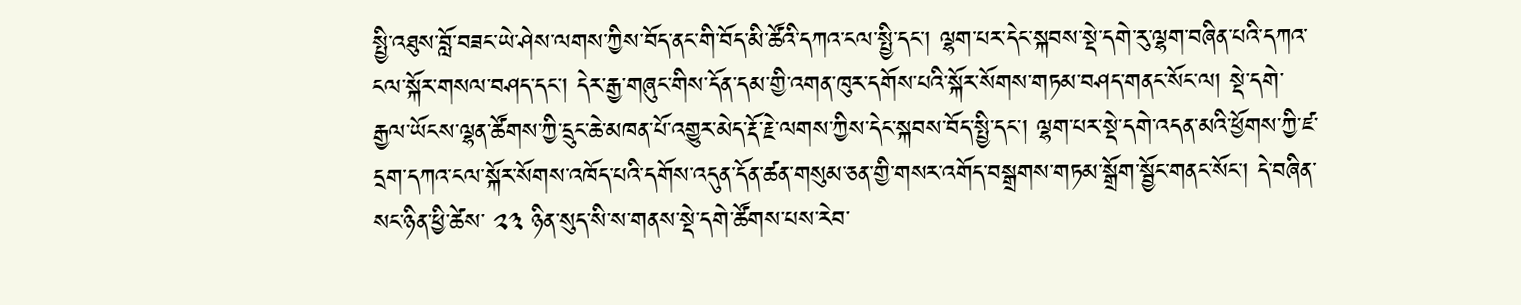སྤྱི་འཐུས་བློ་བཟང་ཡེ་ཤེས་ལགས་ཀྱིས་བོད་ནང་གི་བོད་མི་ཚོའི་དཀའ་ངལ་སྤྱི་དང་། ལྷག་པར་དེང་སྐབས་སྡེ་དགེ་རུ་ལྷག་བཞིན་པའི་དཀའ་ངལ་སྐོར་གསལ་བཤད་དང་། དེར་རྒྱ་གཞུང་གིས་དོན་དམ་གྱི་འགན་ཁུར་དགོས་པའི་སྐོར་སོགས་གཏམ་བཤད་གནང་སོང་ལ། སྡེ་དགེ་རྒྱལ་ཡོངས་ལྷན་ཚོགས་ཀྱི་དྲུང་ཆེ་མཁན་པོ་འགྱུར་མེད་རྡོ་རྗེ་ལགས་ཀྱིས་དེང་སྐབས་བོད་སྤྱི་དང་། ལྷག་པར་སྡེ་དགེ་འདན་མའི་ཕྱོགས་ཀྱི་ཛ་དྲག་དཀའ་ངལ་སྐོར་སོགས་འཁོད་པའི་དགོས་འདུན་དོན་ཚན་གསུམ་ཅན་གྱི་གསར་འགོད་བསྒྲགས་གཏམ་སྒྲོག་སྦྱོང་གནང་སོང་། དེ་བཞིན་སང་ཉིན་ཕྱི་ཚེས་ ༢༣ ཉིན་སུད་སི་ས་གནས་སྡེ་དགེ་ཚོགས་པས་རེབ་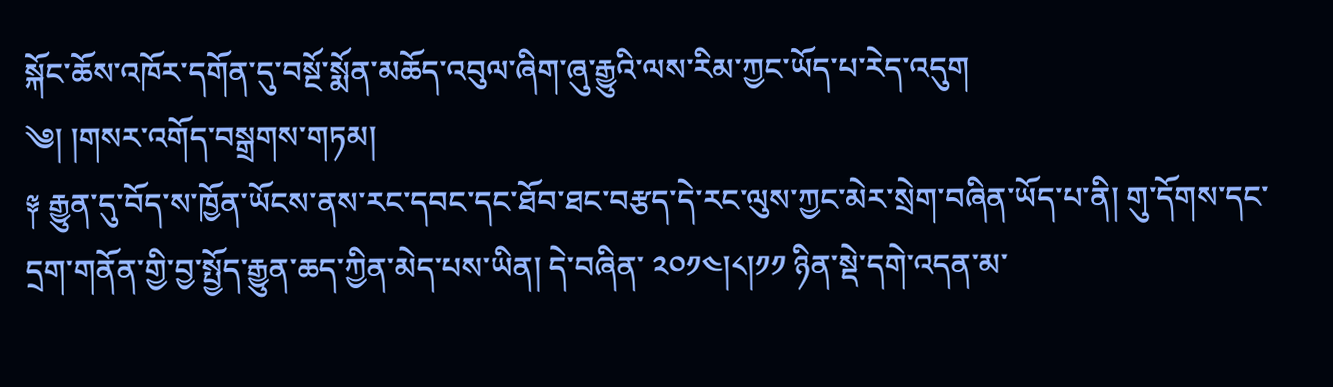སྐོང་ཆོས་འཁོར་དགོན་དུ་བསྔོ་སྨོན་མཆོད་འབུལ་ཞིག་ཞུ་རྒྱུའི་ལས་རིམ་ཀྱང་ཡོད་པ་རེད་འདུག
༄། །གསར་འགོད་བསྒྲགས་གཏམ།
༈ རྒྱུན་དུ་བོད་ས་ཁྱོན་ཡོངས་ནས་རང་དབང་དང་ཐོབ་ཐང་བརྩད་དེ་རང་ལུས་ཀྱང་མེར་སྲེག་བཞིན་ཡོད་པ་ནི། གུ་དོགས་དང་དྲག་གནོན་གྱི་བྱ་སྤྱོད་རྒྱུན་ཆད་ཀྱིན་མེད་པས་ཡིན། དེ་བཞིན་ ༢༠༡༤།༨།༡༡ ཉིན་སྡེ་དགེ་འདན་མ་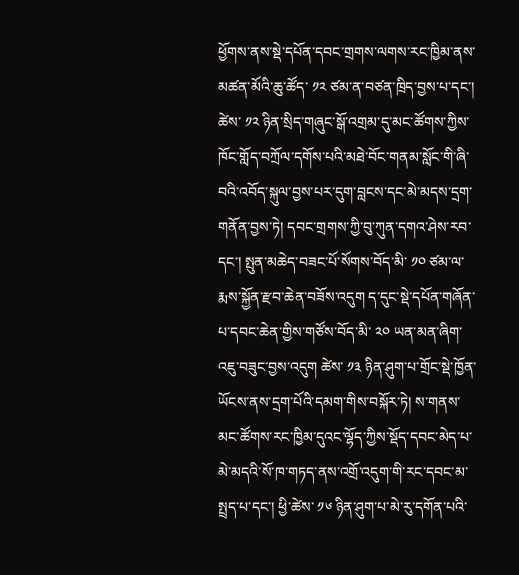ཕྱོགས་ནས་སྡེ་དཔོན་དབང་གྲགས་ལགས་རང་ཁྱིམ་ནས་མཚན་མོའི་ཆུ་ཚོད་ ༡༢ ཙམ་ན་བཙན་ཁྲིད་བྱས་པ་དང་། ཚེས་ ༡༢ ཉིན་སྲིད་གཞུང་སྒོ་འགྲམ་དུ་མང་ཚོགས་ཀྱིས་ཁོང་གློད་བཀྲོལ་དགོས་པའི་མཐེ་བོང་གནམ་སློང་གི་ཞི་བའི་འབོད་སྐུལ་བྱས་པར་དུག་བླངས་དང་མེ་མདས་དྲག་གནོན་བྱས་ཏེ། དབང་གྲགས་ཀྱི་བུ་ཀུན་དགའ་ཤེས་རབ་དང་། སྤུན་མཆེད་བཟང་པོ་སོགས་བོད་མི་ ༡༠ ཙམ་ལ་རྨས་སྐྱོན་རྫབ་ཆེན་བཟོས་འདུག ད་དུང་སྡེ་དཔོན་གཞོན་པ་དབང་ཆེན་གྱིས་གཙོས་བོད་མི་ ༢༠ ཡན་མན་ཞིག་འཇུ་བཟུང་བྱས་འདུག ཚེས་ ༡༣ ཉིན་ཤུག་པ་གྲོང་སྡེ་ཁྱོན་ཡོངས་ནས་དྲག་པོའི་དམག་གིས་བསྐོར་ཏེ། ས་གནས་མང་ཚོགས་རང་ཁྱིམ་དུའང་ལྷོད་ཀྱིས་སྡོད་དབང་མེད་པ་མེ་མདའི་སོ་ཁ་གཏད་ནས་འགྲོ་འདུག་གི་རང་དབང་མ་སྤྲད་པ་དང་། ཕྱི་ཚེས་ ༡༦ ཉིན་ཤུག་པ་མེ་རུ་དགོན་པའི་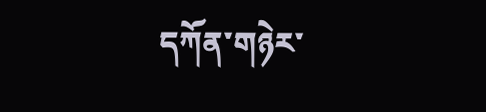དཀོན་གཉེར་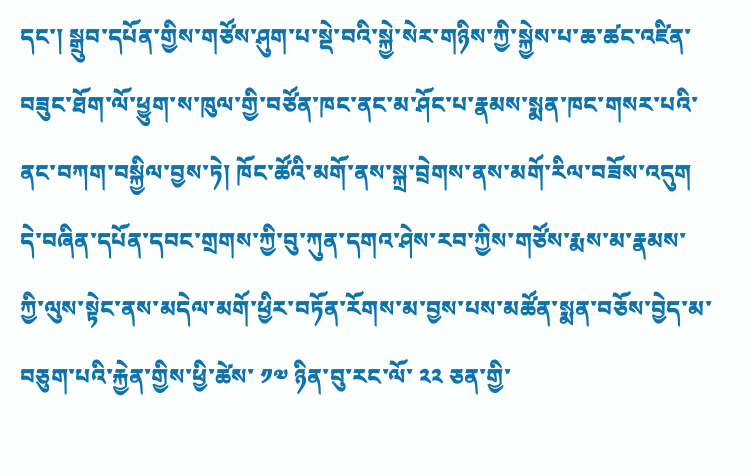དང་། སྒྲུབ་དཔོན་གྱིས་གཙོས་ཤུག་པ་སྡེ་བའི་སྐྱེ་སེར་གཉིས་ཀྱི་སྐྱེས་པ་ཆ་ཚང་འཛིན་བཟུང་ཐོག་ལོ་ཕྱུག་ས་ཁུལ་གྱི་བཙོན་ཁང་ནང་མ་ཤོང་པ་རྣམས་སྨན་ཁང་གསར་པའི་ནང་བཀག་བསྐྱིལ་བྱས་ཏེ། ཁོང་ཚོའི་མགོ་ནས་སྐྲ་བྲེགས་ནས་མགོ་རིལ་བཟོས་འདུག དེ་བཞིན་དཔོན་དབང་གྲགས་ཀྱི་བུ་ཀུན་དགའ་ཤེས་རབ་ཀྱིས་གཙོས་རྨས་མ་རྣམས་ཀྱི་ལུས་སྟེང་ནས་མདེལ་མགོ་ཕྱིར་བཏོན་རོགས་མ་བྱས་པས་མཚོན་སྨན་བཅོས་བྱེད་མ་བཅུག་པའི་རྐྱེན་གྱིས་ཕྱི་ཚེས་ ༡༧ ཉིན་བུ་རང་ལོ་ ༢༢ ཅན་གྱི་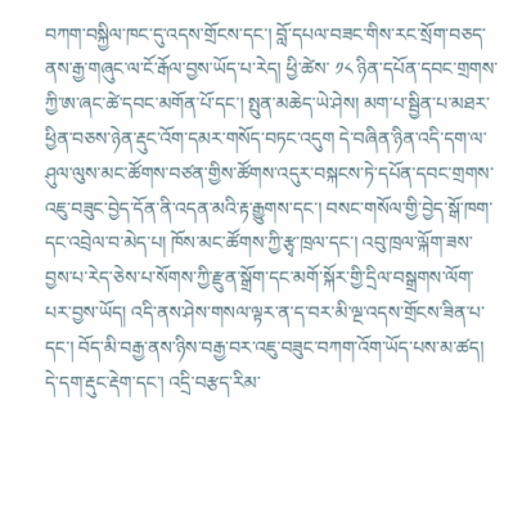བཀག་བསྐྱིལ་ཁང་དུ་འདས་གྲོངས་དང་། བློ་དཔལ་བཟང་གིས་རང་སྲོག་བཅད་ནས་རྒྱ་གཞུང་ལ་ངོ་རྒོལ་བྱས་ཡོད་པ་རེད། ཕྱི་ཚེས་ ༡༨ ཉིན་དཔོན་དབང་གྲགས་ཀྱི་ཨ་ཞང་ཚེ་དབང་མགོན་པོ་དང་། སྤུན་མཆེད་ཡེ་ཤེས། མག་པ་སྦྱིན་པ་མཐར་ཕྱིན་བཅས་ཉེན་རྡུང་འོག་དམར་གསོད་བཏང་འདུག དེ་བཞིན་ཉིན་འདི་དག་ལ་ཤུལ་ལུས་མང་ཚོགས་བཙན་གྱིས་ཚོགས་འདུར་བསྐངས་ཏེ་དཔོན་དབང་གྲགས་འཇུ་བཟུང་བྱེད་དོན་ནི་འདན་མའི་རྟ་རྒྱུགས་དང་། བསང་གསོལ་གྱི་བྱེད་སྒོ་ཁག་དང་འབྲེལ་བ་མེད་པ། ཁོས་མང་ཚོགས་ཀྱི་རྩྭ་ཁྲལ་དང་། འབུ་ཁྲལ་ལྐོག་ཟས་བྱས་པ་རེད་ཅེས་པ་སོགས་ཀྱི་རྫུན་སྒྲོག་དང་མགོ་སྐོར་གྱི་དྲིལ་བསྒྲགས་ལོག་པར་བྱས་ཡོད། འདི་ནས་ཤེས་གསལ་ལྟར་ན་ད་བར་མི་ལྔ་འདས་གྲོངས་ཟིན་པ་དང་། བོད་མི་བརྒྱ་ནས་ཉིས་བརྒྱ་བར་འཇུ་བཟུང་བཀག་འོག་ཡོད་པས་མ་ཚད། དེ་དག་རྡུང་རྡེག་དང་། འདྲི་བརྩད་རིམ་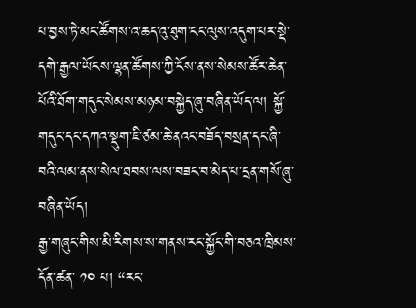པ་བྱས་ཏེ་མང་ཚོགས་འ་ཆད་འུ་ཐུག་ངང་ལུས་འདུག་པར་སྡེ་དགེ་རྒྱལ་ཡོངས་ལྷན་ཚོགས་ཀྱི་ངོས་ནས་སེམས་ཚོར་ཆེན་པོའི་ཐོག་གདུང་སེམས་མཉམ་བསྐྱེད་ཞུ་བཞིན་ཡོད་ལ། སྐྱོ་གདུང་དང་དཀའ་སྡུག་ཇི་ཙམ་ཆེ་ནའང་བཟོད་བསྲན་དང་ཞི་བའི་ལམ་ནས་སེལ་ཐབས་ལས་བཟང་བ་མེད་པ་དྲན་གསོ་ཞུ་བཞིན་ཡོད།
རྒྱ་གཞུང་གིས་མི་རིགས་ས་གནས་རང་སྐྱོང་གི་བཅའ་ཁྲིམས་དོན་ཚན་ ༡༠ པ། “རང་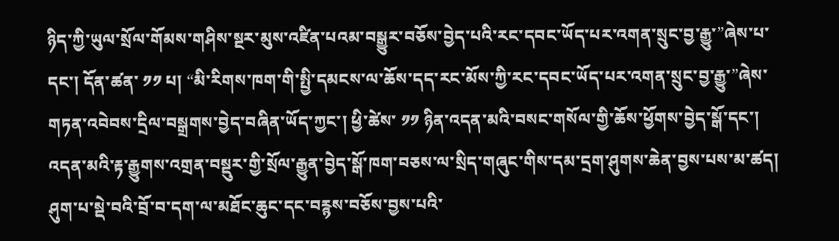ཉིད་ཀྱི་ཡུལ་སྲོལ་གོམས་གཤིས་སྔར་མུས་འཛིན་པའམ་བསྒྱུར་བཅོས་བྱེད་པའི་རང་དབང་ཡོད་པར་འགན་སྲུང་བྱ་རྒྱུ་”ཞེས་པ་དང་། དོན་ཚན་ ༡༡ པ། “མི་རིགས་ཁག་གི་སྤྱི་དམངས་ལ་ཆོས་དད་རང་མོས་ཀྱི་རང་དབང་ཡོད་པར་འགན་སྲུང་བྱ་རྒྱུ་”ཞེས་གཏན་འབེབས་དྲིལ་བསྒྲགས་བྱེད་བཞིན་ཡོད་ཀྱང་། ཕྱི་ཚེས་ ༡༡ ཉིན་འདན་མའི་བསང་གསོལ་གྱི་ཆོས་ཕྱོགས་བྱེད་སྒོ་དང་། འདན་མའི་རྟ་རྒྱུགས་འགྲན་བསྡུར་གྱི་སྲོལ་རྒྱུན་བྱེད་སྒོ་ཁག་བཅས་ལ་སྲིད་གཞུང་གིས་དམ་དྲག་ཤུགས་ཆེན་བྱས་པས་མ་ཚད། ཤུག་པ་སྡེ་བའི་བྲོ་བ་དག་ལ་མཐོང་ཆུང་དང་བརྙས་བཅོས་བྱས་པའི་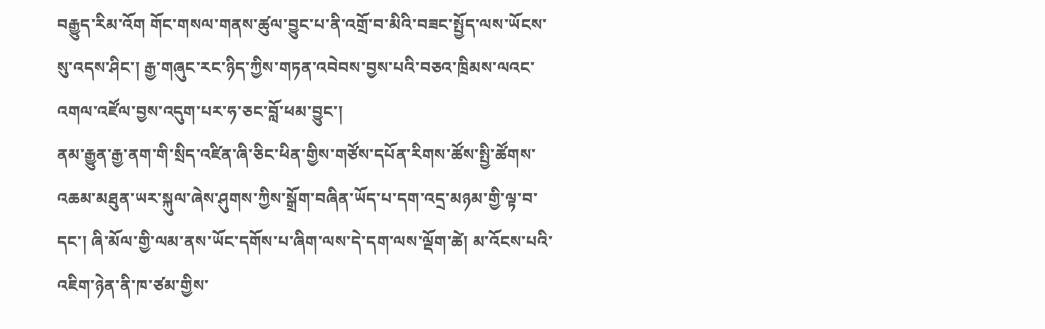བརྒྱུད་རིམ་འོག གོང་གསལ་གནས་ཚུལ་བྱུང་པ་ནི་འགྲོ་བ་མིའི་བཟང་སྤྱོད་ལས་ཡོངས་སུ་འདས་ཤིང་། རྒྱ་གཞུང་རང་ཉིད་ཀྱིས་གཏན་འབེབས་བྱས་པའི་བཅའ་ཁྲིམས་ལའང་འགལ་འཛོལ་བྱས་འདུག་པར་ཧ་ཅང་བློ་ཕམ་བྱུང་།
ནམ་རྒྱུན་རྒྱ་ནག་གི་སྲིད་འཛིན་ཞི་ཅིང་ཕིན་གྱིས་གཙོས་དཔོན་རིགས་ཚོས་སྤྱི་ཚོགས་འཆམ་མཐུན་ཡར་སྐུལ་ཞེས་ཤུགས་ཀྱིས་སྒྲོག་བཞིན་ཡོད་པ་དག་འདྲ་མཉམ་གྱི་ལྟ་བ་དང་། ཞི་མོལ་གྱི་ལམ་ནས་ཡོང་དགོས་པ་ཞིག་ལས་དེ་དག་ལས་ལྡོག་ཚེ། མ་འོངས་པའི་འཇིག་ཉེན་ནི་ཁ་ཙམ་གྱིས་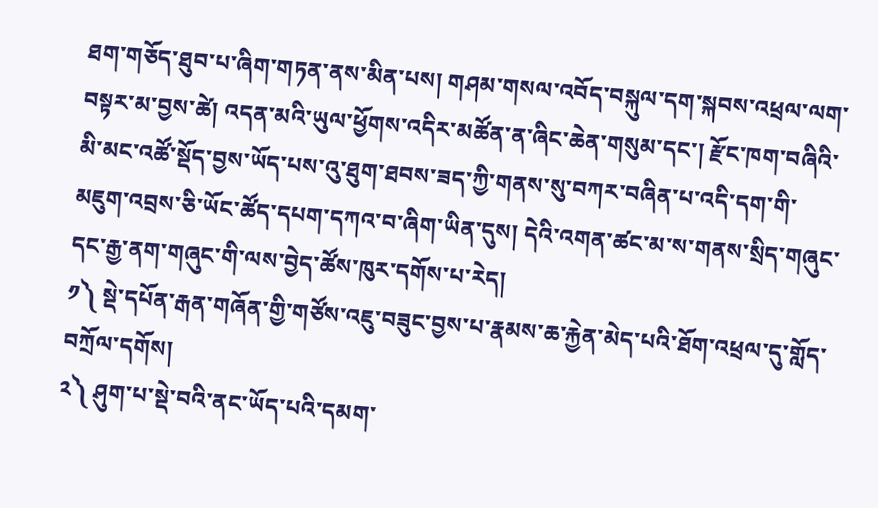ཐག་གཅོད་ཐུབ་པ་ཞིག་གཏན་ནས་མིན་པས། གཤམ་གསལ་འབོད་བསྐུལ་དག་སྐབས་འཕྲལ་ལག་བསྟར་མ་བྱས་ཚེ། འདན་མའི་ཡུལ་ཕྱོགས་འདིར་མཚོན་ན་ཞིང་ཆེན་གསུམ་དང་། རྫོང་ཁག་བཞིའི་མི་མང་འཚོ་སྡོད་བྱས་ཡོད་པས་འུ་ཐུག་ཐབས་ཟད་ཀྱི་གནས་སུ་བཀར་བཞིན་པ་འདི་དག་གི་མཇུག་འབྲས་ཅི་ཡོང་ཚོད་དཔག་དཀའ་བ་ཞིག་ཡིན་དུས། དེའི་འགན་ཚང་མ་ས་གནས་སྲིད་གཞུང་དང་རྒྱ་ནག་གཞུང་གི་ལས་བྱེད་ཚོས་ཁུར་དགོས་པ་རེད།
༡༽ སྡེ་དཔོན་རྒན་གཞོན་གྱི་གཙོས་འཇུ་བཟུང་བྱས་པ་རྣམས་ཆ་རྐྱེན་མེད་པའི་ཐོག་འཕྲལ་དུ་གློད་བཀྲོལ་དགོས།
༢༽ ཤུག་པ་སྡེ་བའི་ནང་ཡོད་པའི་དམག་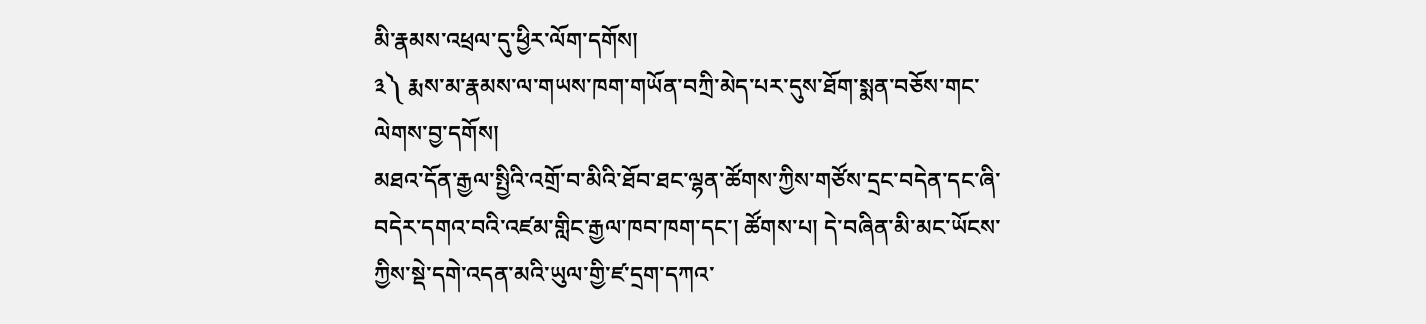མི་རྣམས་འཕྲལ་དུ་ཕྱིར་ལོག་དགོས།
༣༽ རྨས་མ་རྣམས་ལ་གཡས་ཁག་གཡོན་བཀྲི་མེད་པར་དུས་ཐོག་སྨན་བཅོས་གང་ལེགས་བྱ་དགོས།
མཐའ་དོན་རྒྱལ་སྤྱིའི་འགྲོ་བ་མིའི་ཐོབ་ཐང་ལྷན་ཚོགས་ཀྱིས་གཙོས་དྲང་བདེན་དང་ཞི་བདེར་དགའ་བའི་འཛམ་གླིང་རྒྱལ་ཁབ་ཁག་དང་། ཚོགས་པ། དེ་བཞིན་མི་མང་ཡོངས་ཀྱིས་སྡེ་དགེ་འདན་མའི་ཡུལ་གྱི་ཛ་དྲག་དཀའ་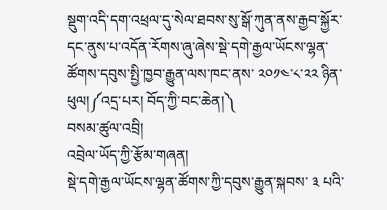སྡུག་འདི་དག་འཕྲལ་དུ་སེལ་ཐབས་སུ་སྒོ་ཀུན་ནས་རྒྱབ་སྐྱོར་དང་ནུས་པ་འདོན་རོགས་ཞུ་ཞེས་སྡེ་དགེ་རྒྱལ་ཡོངས་ལྷན་ཚོགས་དབུས་སྤྱི་ཁྱབ་རྒྱུན་ལས་ཁང་ནས་ ༢༠༡༤་༨་༢༢ ཉིན་ཕུལ།༼འདྲ་པར། བོད་ཀྱི་བང་ཆེན།༽
བསམ་ཚུལ་འབྲི།
འབྲེལ་ཡོད་ཀྱི་རྩོམ་གཞན།
སྡེ་དགེ་རྒྱལ་ཡོངས་ལྷན་ཚོགས་ཀྱི་དབུས་རྒྱུན་སྐབས་ ༣ པའི་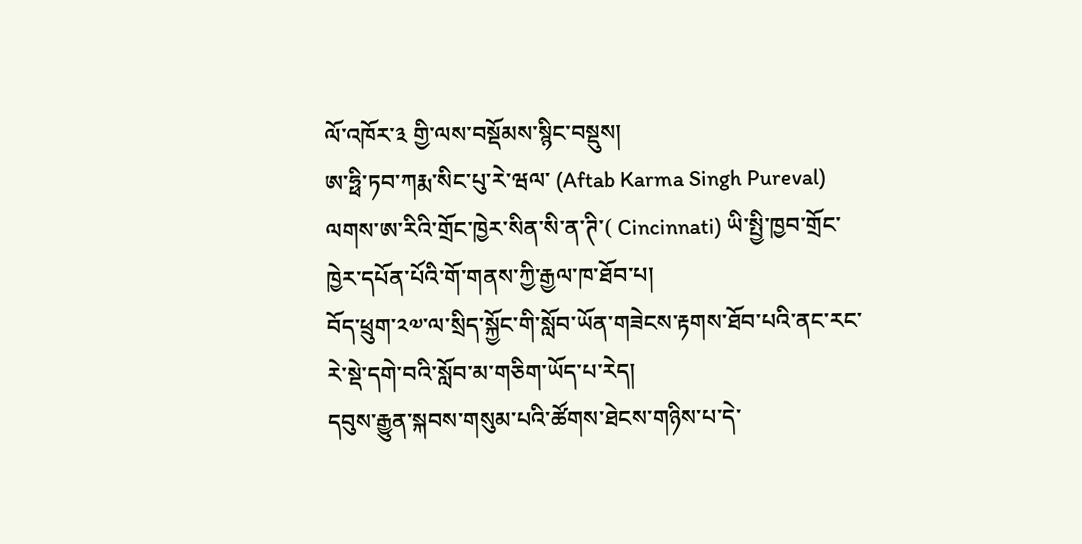ལོ་འཁོར་༣ གྱི་ལས་བསྡོམས་སྙིང་བསྡུས།
ཨ་ཧྥི་ཏབ་ཀརྨ་སིང་པུ་རེ་ཝལ་ (Aftab Karma Singh Pureval) ལགས་ཨ་རིའི་གྲོང་ཁྱེར་སིན་སི་ན་ཊི་( Cincinnati) ཡི་སྤྱི་ཁྱབ་གྲོང་ཁྱེར་དཔོན་པོའི་གོ་གནས་ཀྱི་རྒྱལ་ཁ་ཐོབ་པ།
བོད་ཕྲུག་༢༧་ལ་སྲིད་སྐྱོང་གི་སློབ་ཡོན་གཟེངས་རྟགས་ཐོབ་པའི་ནང་རང་རེ་སྡེ་དགེ་བའི་སློབ་མ་གཅིག་ཡོད་པ་རེད།
དབུས་རྒྱུན་སྐབས་གསུམ་པའི་ཚོགས་ཐེངས་གཉིས་པ་དེ་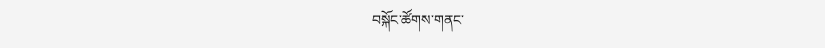བསྐོང་ཚོགས་གནང་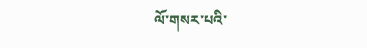ལོ་གསར་པའི་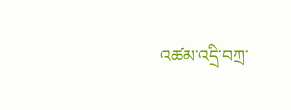འཚམ་འདྲི་བཀྲ་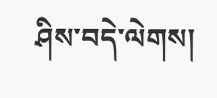ཤིས་བདེ་ལེགས།